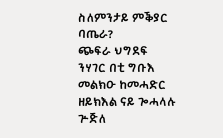ስለምንታይ ምቕያር ባጤራ?
ጭፍራ ህግደፍ ንሃገር በቲ ግቡእ መልክዑ ከመሓድር ዘይክእል ናይ ጐሓላሉ ጕጅለ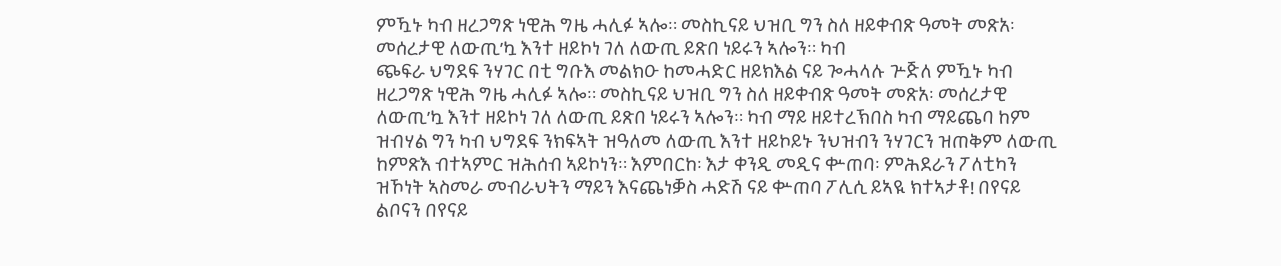ምዃኑ ካብ ዘረጋግጽ ነዊሕ ግዜ ሓሊፉ ኣሎ። መስኪናይ ህዝቢ ግን ስለ ዘይቀብጽ ዓመት መጽአ፡ መሰረታዊ ለውጢ’ኳ እንተ ዘይኮነ ገለ ለውጢ ይጽበ ነይሩን ኣሎን። ካብ
ጭፍራ ህግደፍ ንሃገር በቲ ግቡእ መልክዑ ከመሓድር ዘይክእል ናይ ጐሓላሉ ጕጅለ ምዃኑ ካብ ዘረጋግጽ ነዊሕ ግዜ ሓሊፉ ኣሎ። መስኪናይ ህዝቢ ግን ስለ ዘይቀብጽ ዓመት መጽአ፡ መሰረታዊ ለውጢ’ኳ እንተ ዘይኮነ ገለ ለውጢ ይጽበ ነይሩን ኣሎን። ካብ ማይ ዘይተረኽበስ ካብ ማይጨባ ከም ዝብሃል ግን ካብ ህግደፍ ንክፍኣት ዝዓለመ ለውጢ እንተ ዘይኮይኑ ንህዝብን ንሃገርን ዝጠቅም ለውጢ ከምጽእ ብተኣምር ዝሕሰብ ኣይኮነን። እምበርከ፡ እታ ቀንዲ መዲና ቍጠባ፡ ምሕደራን ፖለቲካን ዝኾነት ኣስመራ መብራህትን ማይን እናጨነቓስ ሓድሽ ናይ ቍጠባ ፖሊሲ ይኣዪ ክተኣታቶ! በየናይ ልቦናን በየናይ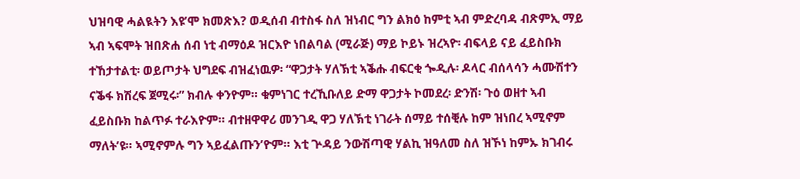ህዝባዊ ሓልዪትን እዩ’ሞ ክመጽእ? ወዲሰብ ብተስፋ ስለ ዝነብር ግን ልክዕ ከምቲ ኣብ ምድረባዳ ብጽምኢ ማይ ኣብ ኣፍሞት ዝበጽሐ ሰብ ነቲ ብማዕዶ ዝርእዮ ነበልባል (ሚራጅ) ማይ ኮይኑ ዝረኣዮ፡ ብፍላይ ናይ ፈይስቡክ ተኸታተልቲ፡ ወይጦታት ህግደፍ ብዝፈነዉዎ፡ “ዋጋታት ሃለኽቲ ኣቕሑ ብፍርቂ ጐዲሉ፡ ዶላር ብሰላሳን ሓሙሽተን ናቕፋ ክሽረፍ ጀሚሩ፡” ክብሉ ቀንዮም። ቁምነገር ተረኺቡለይ ድማ ዋጋታት ኮመደረ፡ ድንሽ፡ ጉዕ ወዘተ ኣብ ፈይስቡክ ከልጥፉ ተራእዮም። ብተዘዋዋሪ መንገዲ ዋጋ ሃለኽቲ ነገራት ሰማይ ተሰቒሉ ከም ዝነበረ ኣሚኖም ማለት’ዩ። ኣሚኖምሉ ግን ኣይፈልጡን’ዮም። እቲ ጕዳይ ንውሽጣዊ ሃልኪ ዝዓለመ ስለ ዝኾነ ከምኡ ክገብሩ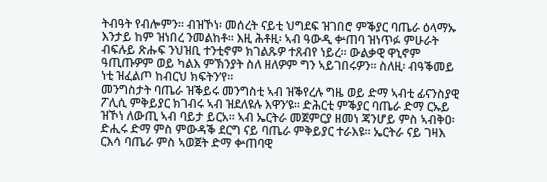ትብዓት የብሎምን። ብዝኾነ፡ መሰረት ናይቲ ህግደፍ ዝገበሮ ምቕያር ባጤራ ዕላማኡ እንታይ ከም ዝነበረ ንመልከቶ። እዚ ሕቶዚ፡ ኣብ ዓውዲ ቍጠባ ዝነጥፉ ምሁራት ብፍሉይ ጽሑፍ ንህዝቢ ተንቲኖም ክገልጹዎ ተጸብየ ነይረ። ውልቃዊ ዋኒኖም ዓጢጡዎም ወይ ካልእ ምኽንያት ስለ ዘለዎም ግን ኣይገበሩዎን። ስለዚ፡ ብዓቕመይ ነቲ ዝፈልጦ ከብርህ ክፍትን’የ።
መንግስታት ባጤራ ዝቕይሩ መንግስቲ ኣብ ዝቕየረሉ ግዜ ወይ ድማ ኣብቲ ፊናንስያዊ ፖሊሲ ምቅይያር ክገብሩ ኣብ ዝደለዩሉ እዋን’ዩ። ድሕርቲ ምቕያር ባጤራ ድማ ርኡይ ዝኾነ ለውጢ ኣብ ባይታ ይርአ። ኣብ ኤርትራ መጀምርያ ዘመነ ጃንሆይ ምስ ኣብቅዐ፡ ድሒሩ ድማ ምስ ምውዳቕ ደርግ ናይ ባጤራ ምቅይያር ተራእዩ። ኤርትራ ናይ ገዛእ ርእሳ ባጤራ ምስ ኣወጀት ድማ ቍጠባዊ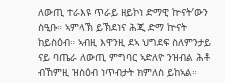ለውጢ ተራእዩ ጥራይ ዘይኮነ ድማዊ ኵናት’ውን ስዒቡ። ኣምላኽ ይኽደነና ሕጂ ድማ ኵናት ከይስዕብ። ኣብዚ እዋንዚ ደኣ ህግደፍ ስለምንታይ ናይ ባጤራ ለውጢ ምግባር ኣድለዮ ንዝብል ሕቶ ብኸምዚ ዝስዕብ ነጥብታት ክምለስ ይከኣል።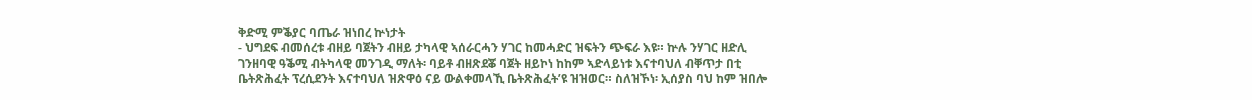ቅድሚ ምቕያር ባጤራ ዝነበረ ኵነታት
- ህግደፍ ብመሰረቱ ብዘይ ባጀትን ብዘይ ታካላዊ ኣሰራርሓን ሃገር ከመሓድር ዝፍትን ጭፍራ እዩ። ኵሉ ንሃገር ዘድሊ ገንዘባዊ ዓቕሚ ብትካላዊ መንገዲ ማለት፡ ባይቶ ብዘጽደቖ ባጀት ዘይኮነ ከከም ኣድላይነቱ እናተባህለ ብቐጥታ በቲ ቤትጽሕፈት ፕረሲደንት እናተባህለ ዝጽዋዕ ናይ ውልቀመላኺ ቤትጽሕፈት’ዩ ዝዝወር። ስለዝኾነ፡ ኢሰያስ ባህ ከም ዝበሎ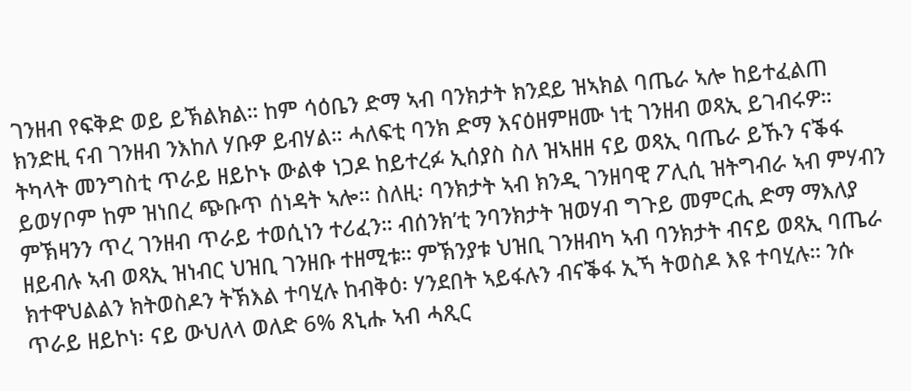ገንዘብ የፍቅድ ወይ ይኽልክል። ከም ሳዕቤን ድማ ኣብ ባንክታት ክንደይ ዝኣክል ባጤራ ኣሎ ከይተፈልጠ ክንድዚ ናብ ገንዘብ ንእከለ ሃቡዎ ይብሃል። ሓለፍቲ ባንክ ድማ እናዕዘምዘሙ ነቲ ገንዘብ ወጻኢ ይገብሩዎ። ትካላት መንግስቲ ጥራይ ዘይኮኑ ውልቀ ነጋዶ ከይተረፉ ኢሰያስ ስለ ዝኣዘዘ ናይ ወጻኢ ባጤራ ይኹን ናቕፋ ይወሃቦም ከም ዝነበረ ጭቡጥ ሰነዳት ኣሎ። ስለዚ፡ ባንክታት ኣብ ክንዲ ገንዘባዊ ፖሊሲ ዝትግብራ ኣብ ምሃብን ምኽዛንን ጥረ ገንዘብ ጥራይ ተወሲነን ተሪፈን። ብሰንክ’ቲ ንባንክታት ዝወሃብ ግጉይ መምርሒ ድማ ማእለያ ዘይብሉ ኣብ ወጻኢ ዝነብር ህዝቢ ገንዘቡ ተዘሚቱ። ምኽንያቱ ህዝቢ ገንዘብካ ኣብ ባንክታት ብናይ ወጻኢ ባጤራ ክተዋህልልን ክትወስዶን ትኽእል ተባሂሉ ከብቅዕ፡ ሃንደበት ኣይፋሉን ብናቕፋ ኢኻ ትወስዶ እዩ ተባሂሉ። ንሱ ጥራይ ዘይኮነ፡ ናይ ውህለላ ወለድ 6% ጸኒሑ ኣብ ሓጺር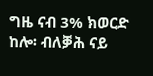ግዜ ናብ 3% ክወርድ ከሎ፡ ብለቓሕ ናይ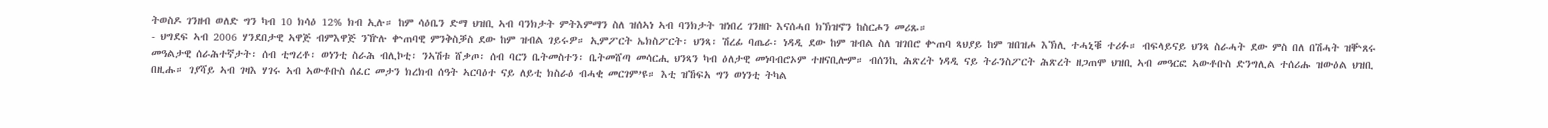ትወስዶ ገንዘብ ወለድ ግን ካብ 10 ክሳዕ 12% ክብ ኢሉ። ከም ሳዕቤን ድማ ህዝቢ ኣብ ባንክታት ምትእምማን ስለ ዝሰኣነ ኣብ ባንክታት ዝነበረ ገንዘቡ እናሰሓበ ክኽዝኖን ከስርሖን መሪጹ።
- ህግደፍ ኣብ 2006 ሃንደበታዊ ኣዋጅ ብምእዋጅ ንዅሉ ቍጠባዊ ምንቅስቓስ ደው ከም ዝብል ገይሩዎ። ኢምፖርት ኤክስፖርት፡ ህንጻ፡ ሽረፊ ባጤራ፡ ነዳዲ ደው ከም ዝብል ስለ ዝገበሮ ቍጠባ ጻህያይ ከም ዝበዝሖ እኽሊ ተሓኒቑ ተሪፉ። ብፍላይናይ ህንጻ ስራሓት ደው ምስ በለ በሽሓት ዝቝጸሩ መዓልታዊ ሰራሕተኛታት፡ ሰብ ቲግረቶ፡ ወነንቲ ስራሕ ብሊኮቲ፡ ንኣሽቱ ሸቃጦ፡ ሰብ ባርን ቤትመስተን፡ ቤትመሸጣ መሳርሒ ህንጻን ካብ ዕለታዊ መነባብሮኦም ተዘናቢሎም። ብሰንኪ ሕጽረት ነዳዲ ናይ ትራንስፖርት ሕጽረት ዘጋጠሞ ህዝቢ ኣብ መዓርፎ ኣውቶቡስ ድንግሊል ተሰሪሑ ዝውዕል ህዝቢ በዚሑ። ገያሻይ ኣብ ገዛእ ሃገሩ ኣብ ኣውቶቡስ ሰፈር መታን ክረክብ ሰዓት ኣርባዕተ ናይ ለይቲ ክስራዕ ብሓቂ መርገም’ዩ። እቲ ዝኸፍአ ግን ወነንቲ ትካል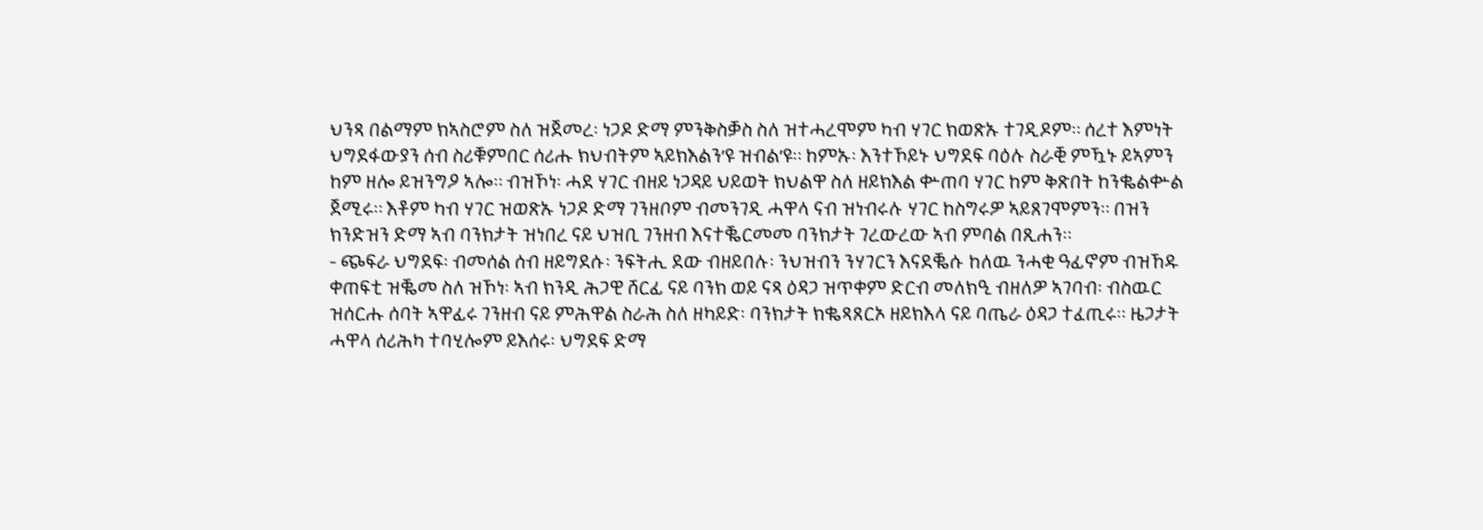ህንጻ በልማም ክኣስሮም ስለ ዝጀመረ፡ ነጋዶ ድማ ምንቅስቓስ ስለ ዝተሓረሞም ካብ ሃገር ክወጽኡ ተገዲዶም። ሰረተ እምነት ህግደፋውያን ሰብ ስሪቑምበር ሰሪሑ ክህብትም ኣይክእልን’ዩ ዝብል’ዩ። ከምኡ፡ እንተኾይኑ ህግደፍ ባዕሉ ስራቒ ምዃኑ ይኣምን ከም ዘሎ ይዝንግዖ ኣሎ። ብዝኾነ፡ ሓደ ሃገር ብዘይ ነጋዳይ ህይወት ክህልዋ ስለ ዘይክእል ቍጠባ ሃገር ከም ቅጽበት ከንቈልቍል ጀሚሩ። እቶም ካብ ሃገር ዝወጽኡ ነጋዶ ድማ ገንዘቦም ብመንገዲ ሓዋላ ናብ ዝነብሩሉ ሃገር ከስግሩዎ ኣይጸገሞምን። በዝን ክንድዝን ድማ ኣብ ባንክታት ዝነበረ ናይ ህዝቢ ገንዘብ እናተቘርመመ ባንክታት ገረውረው ኣብ ምባል በጺሐን።
- ጭፍራ ህግደፍ፡ ብመሰል ሰብ ዘይግደሱ፡ ንፍትሒ ደው ብዘይበሉ፡ ንህዝብን ንሃገርን እናደቘሱ ከለዉ ንሓቂ ዓፊኖም ብዝኸዱ ቀጠፍቲ ዝቘመ ስለ ዝኾነ፡ ኣብ ክንዲ ሕጋዊ ሸርፊ ናይ ባንክ ወይ ናጻ ዕዳጋ ዝጥቀም ድርብ መለክዒ ብዘለዎ ኣገባብ፡ ብስዉር ዝሰርሑ ሰባት ኣዋፊሩ ገንዘብ ናይ ምሕዋል ስራሕ ስለ ዘካይድ፡ ባንክታት ክቈጻጸርኦ ዘይክእላ ናይ ባጤራ ዕዳጋ ተፈጢሩ። ዜጋታት ሓዋላ ሰሪሕካ ተባሂሎም ይእሰሩ፡ ህግደፍ ድማ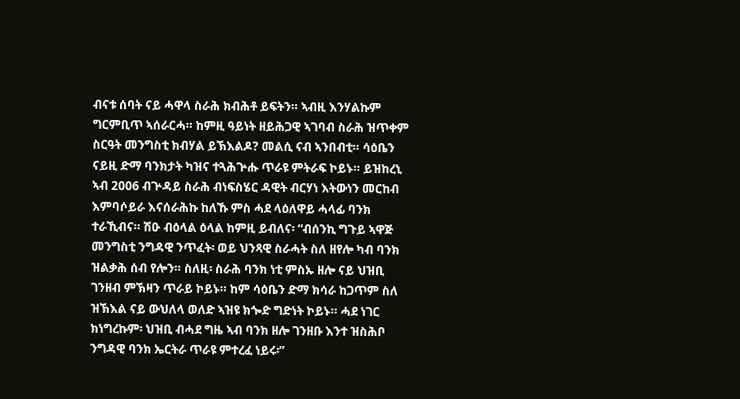ብናቱ ሰባት ናይ ሓዋላ ስራሕ ክብሕቶ ይፍትን። ኣብዚ እንሃልኩም ግርምቢጥ ኣሰራርሓ። ከምዚ ዓይነት ዘይሕጋዊ ኣገባብ ስራሕ ዝጥቀም ስርዓት መንግስቲ ክብሃል ይኽእልዶ? መልሲ ናብ ኣንበብቲ። ሳዕቤን ናይዚ ድማ ባንክታት ካዝና ተጓሕጕሑ ጥራዩ ምትራፍ ኮይኑ። ይዝከረኒ ኣብ 2006 ብጕዳይ ስራሕ ብነፍስሄር ዳዊት ብርሃነ እትውነን መርከብ እምባሶይራ እናሰራሕኩ ከለኹ ምስ ሓደ ላዕለዋይ ሓላፊ ባንክ ተራኺብና። ሽዑ ብዕላል ዕላል ከምዚ ይብለና፡ “ብሰንኪ ግጉይ ኣዋጅ መንግስቲ ንግዳዊ ንጥፈት፡ ወይ ህንጻዊ ስራሓት ስለ ዘየሎ ካብ ባንክ ዝልቃሕ ሰብ የሎን። ስለዚ፡ ስራሕ ባንክ ነቲ ምስኡ ዘሎ ናይ ህዝቢ ገንዘብ ምኽዛን ጥራይ ኮይኑ። ከም ሳዕቤን ድማ ክሳራ ከጋጥም ስለ ዝኽእል ናይ ውህለላ ወለድ ኣዝዩ ክጐድ ግድነት ኮይኑ። ሓደ ነገር ክነግረኩም፡ ህዝቢ ብሓደ ግዜ ኣብ ባንክ ዘሎ ገንዘቡ እንተ ዝስሕቦ ንግዳዊ ባንክ ኤርትራ ጥራዩ ምተረፈ ነይሩ፡”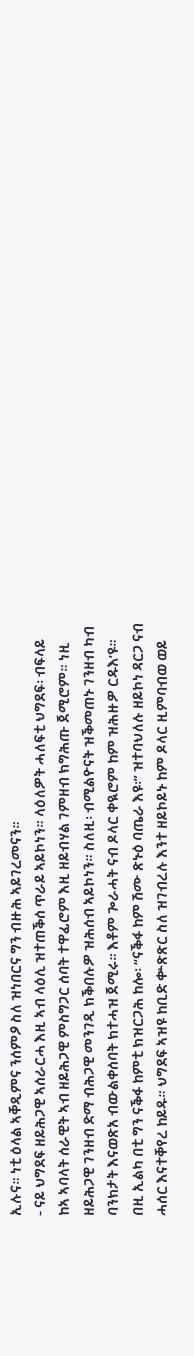ኢሉና። ነቲ ዕላል ኣቐዲምና ንሰምዖ ስለ ዝነበርና ግን ብዙሕ ኣይገረመናን።
- ናይ ህግደፍ ዘይሕጋዊ ኣሰራርሓ እዚ ኣብ ላዕሊ ዝተጠቕሰ ጥራይ ኣይኮነን። ላዕለዎት ሓለፍቲ ህግደፍ፡ ብፍላይ ከኣ ኣባላት ሰራዊት ኣብ ዘይሕጋዊ ምስግጋር ሰባት ተዋፊሮም እዚ ዘይብሃል ገምዘብ ክግሕጡ ጀሚሮም። ነዚ ዘይሕጋዊ ገንዘብ ድማ ብሕጋዊ መንገዲ ክቕበሉዎ ዝሕሰብ ኣይኮነን። ስለዚ፡ ብሚልዮናት ዝቕመጠኑ ገንዘብ ካብ ባንክታት እናወጽአ ብውልቀሰባት ክተሓዝ ጀሚሩ። እቶም ጐራሓት ናብ ዶላር ቀዪሮም ከም ዝሕዙዎ ርዱእ’ዩ። በዚ ኢልካ በቲ ግን ናቕፋ ከምቲ ክዝርጋሕ ከሎ፡ “ናቕፋ ከም ሽሙ ጽኑዕ ባጤራ እዩ፡” ዝተባህለሉ ዘይኮነ ዳርጋ ናብ ሓሰር እናተቐየረ ከይዱ። ህግደፍ ኣዝዩ ከቢድ ቍጽጽር ስለ ዝገብረሉ እንተ ዘይኮይኑ ከም ዶላር ዚምባብወ ወይ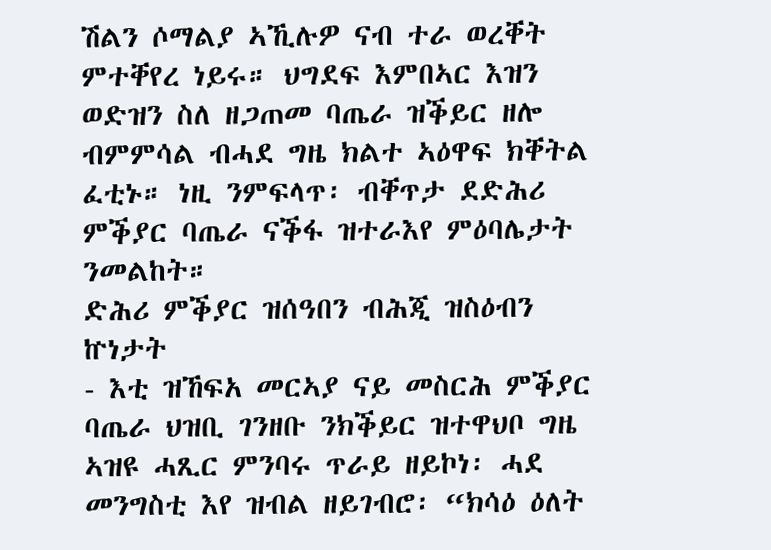ሽልን ሶማልያ ኣኺሉዎ ናብ ተራ ወረቐት ምተቐየረ ነይሩ። ህግደፍ እምበኣር እዝን ወድዝን ስለ ዘጋጠመ ባጤራ ዝቕይር ዘሎ ብምምሳል ብሓደ ግዜ ክልተ ኣዕዋፍ ክቐትል ፈቲኑ። ነዚ ንምፍላጥ፡ ብቐጥታ ደድሕሪ ምቕያር ባጤራ ናቕፋ ዝተራእየ ምዕባሌታት ንመልከት።
ድሕሪ ምቕያር ዝሰዓበን ብሕጂ ዝስዕብን ኵነታት
- እቲ ዝኸፍአ መርኣያ ናይ መስርሕ ምቕያር ባጤራ ህዝቢ ገንዘቡ ንክቕይር ዝተዋህቦ ግዜ ኣዝዩ ሓጺር ምንባሩ ጥራይ ዘይኮነ፡ ሓደ መንግስቲ እየ ዝብል ዘይገብሮ፡ “ክሳዕ ዕለት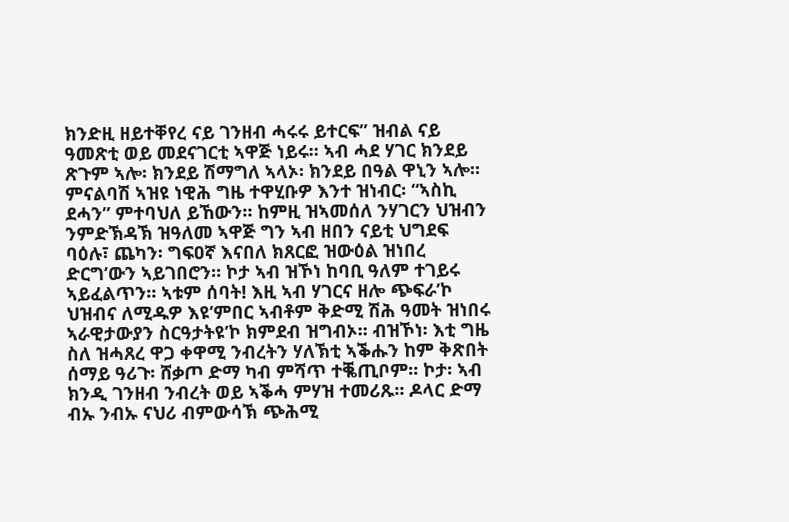ክንድዚ ዘይተቐየረ ናይ ገንዘብ ሓሩሩ ይተርፍ” ዝብል ናይ ዓመጽቲ ወይ መደናገርቲ ኣዋጅ ነይሩ። ኣብ ሓደ ሃገር ክንደይ ጽጉም ኣሎ፡ ክንደይ ሽማግለ ኣላኦ፡ ክንደይ በዓል ዋኒን ኣሎ። ምናልባሽ ኣዝዩ ነዊሕ ግዜ ተዋሂቡዎ እንተ ዝነብር፡ “ኣስኪ ደሓን” ምተባህለ ይኸውን። ከምዚ ዝኣመሰለ ንሃገርን ህዝብን ንምድኽዳኽ ዝዓለመ ኣዋጅ ግን ኣብ ዘበን ናይቲ ህግደፍ ባዕሉ፣ ጨካን፡ ግፍዐኛ እናበለ ክጸርፎ ዝውዕል ዝነበረ ድርግ’ውን ኣይገበሮን። ኮታ ኣብ ዝኾነ ከባቢ ዓለም ተገይሩ ኣይፈልጥን። ኣቱም ሰባት! እዚ ኣብ ሃገርና ዘሎ ጭፍራ’ኮ ህዝብና ለሚዱዎ እዩ’ምበር ኣብቶም ቅድሚ ሽሕ ዓመት ዝነበሩ ኣራዊታውያን ስርዓታትዩ’ኮ ክምደብ ዝግብኦ። ብዝኾነ፡ እቲ ግዜ ስለ ዝሓጸረ ዋጋ ቀዋሚ ንብረትን ሃለኽቲ ኣቕሑን ከም ቅጽበት ሰማይ ዓሪጉ፡ ሸቃጦ ድማ ካብ ምሻጥ ተቘጢቦም። ኮታ፡ ኣብ ክንዲ ገንዘብ ንብረት ወይ ኣቕሓ ምሃዝ ተመሪጹ። ዶላር ድማ ብኡ ንብኡ ናህሪ ብምውሳኽ ጭሕሚ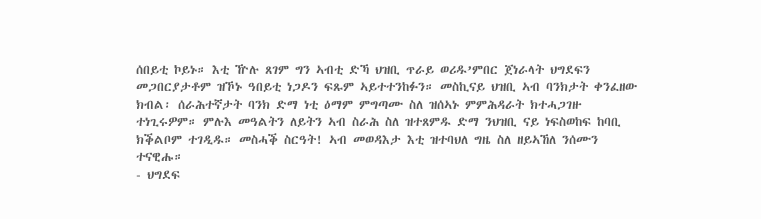ሰበይቲ ኮይኑ። እቲ ዅሉ ጸገም ግን ኣብቲ ድኻ ህዝቢ ጥራይ ወሪዱ’ምበር ጀነራላት ህግደፍን መጋበርያታቶም ዝኾኑ ዓበይቲ ነጋዶን ፍጹም ኣይተተንከፉን። መስኪናይ ህዝቢ ኣብ ባንክታት ቀንፈዘው ክብል፡ ሰራሕተኛታት ባንክ ድማ ነቲ ዕማም ምግጣሙ ስለ ዝሰኣኑ ምምሕዳራት ክተሓጋገዙ ተነጊሩዎም። ምሉእ መዓልትን ለይትን ኣብ ስራሕ ስለ ዝተጸምዱ ድማ ንህዝቢ ናይ ነፍስወከፍ ከባቢ ክቕልቦም ተገዲዱ። መስሓቕ ስርዓት! ኣብ መወዳእታ እቲ ዝተባህለ ግዜ ስለ ዘይኣኸለ ንሰሙን ተናዊሑ።
- ህግደፍ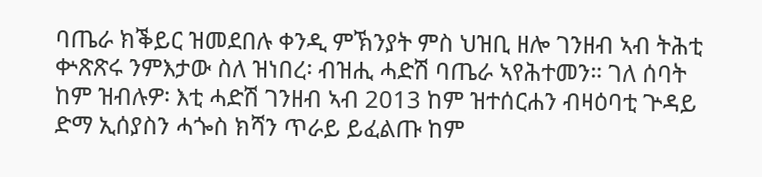ባጤራ ክቕይር ዝመደበሉ ቀንዲ ምኽንያት ምስ ህዝቢ ዘሎ ገንዘብ ኣብ ትሕቲ ቍጽጽሩ ንምእታው ስለ ዝነበረ፡ ብዝሒ ሓድሽ ባጤራ ኣየሕተመን። ገለ ሰባት ከም ዝብሉዎ፡ እቲ ሓድሽ ገንዘብ ኣብ 2013 ከም ዝተሰርሐን ብዛዕባቲ ጕዳይ ድማ ኢሰያስን ሓጐስ ክሻን ጥራይ ይፈልጡ ከም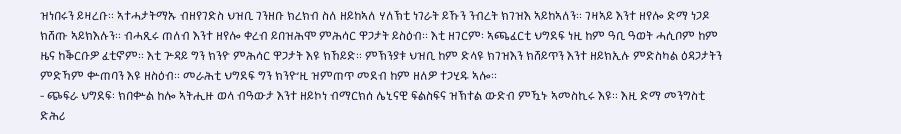ዝነበሩን ይዛረቡ። ኣተሓታትማኡ ብዘየገድስ ህዝቢ ገንዘቡ ክረክብ ስለ ዘይከኣለ ሃለኽቲ ነገራት ይኹን ንብረት ክገዝእ ኣይከኣለን። ገዛኣይ እንተ ዘየሎ ድማ ነጋዶ ክሸጡ ኣይክእሉን። ብሓጺሩ ጠለብ እንተ ዘየሎ ቀረብ ይበዝሕሞ ምሕሳር ዋጋታት ይስዕብ። እቲ ዘገርም፡ ኣጫፈርቲ ህግደፍ ነዚ ከም ዓቢ ዓወት ሓሲቦም ከም ዜና ከቕርቡዎ ፈቲኖም። እቲ ጕዳይ ግን ክንዮ ምሕሳር ዋጋታት እዩ ክኸይድ። ምኽንያቱ ህዝቢ ከም ድላዩ ክገዝእን ክሸይጥን እንተ ዘይክኢሉ ምድስካል ዕዳጋታትን ምድኻም ቍጠባን እዩ ዘስዕብ። መራሕቲ ህግደፍ ግን ክንዮ’ዚ ዝምጠጥ መደብ ከም ዘለዎ ተጋሂዱ ኣሎ።
- ጭፍራ ህግደፍ፡ ክበቍል ከሎ ኣትሒዙ ወላ ብዓውታ እንተ ዘይኮነ ብማርክሰ ሌኒናዊ ፍልስፍና ዝኽተል ውድብ ምዃኑ ኣመስኪሩ እዩ። እዚ ድማ መንግስቲ ድሕሪ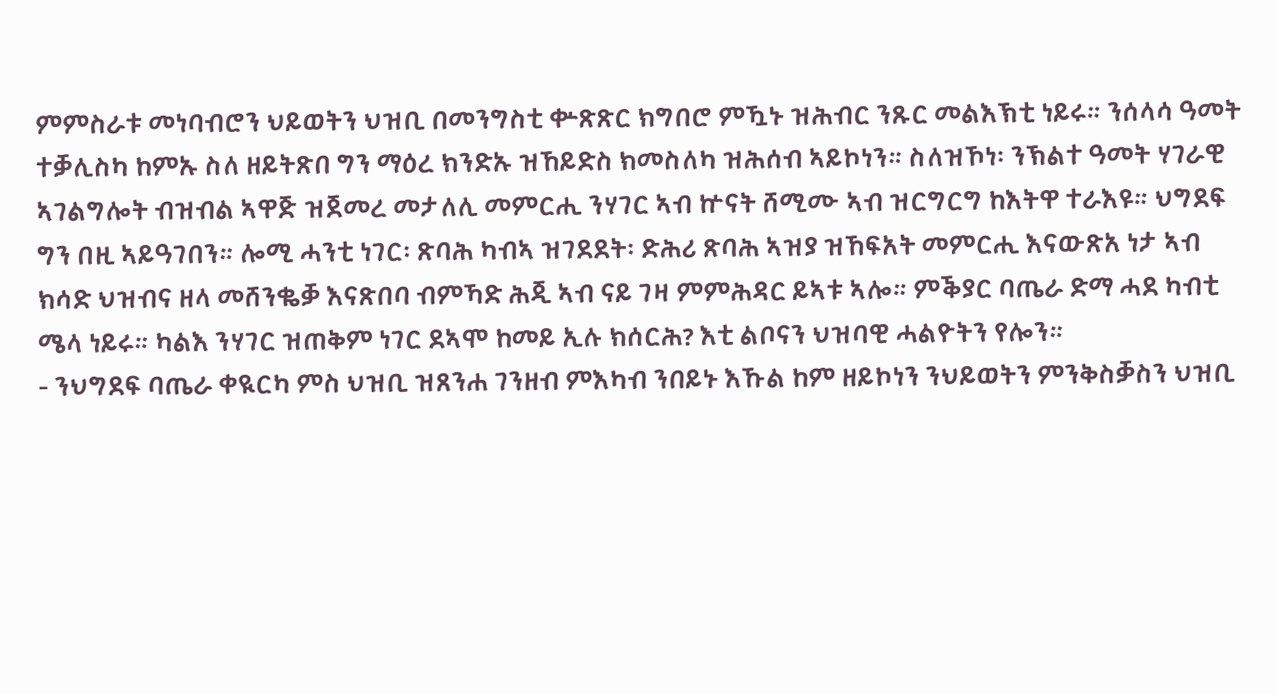ምምስራቱ መነባብሮን ህይወትን ህዝቢ በመንግስቲ ቍጽጽር ክግበሮ ምዃኑ ዝሕብር ንጹር መልእኽቲ ነይሩ። ንሰላሳ ዓመት ተቓሊስካ ከምኡ ስለ ዘይትጽበ ግን ማዕረ ክንድኡ ዝኸይድስ ክመስለካ ዝሕሰብ ኣይኮነን። ስለዝኾነ፡ ንኽልተ ዓመት ሃገራዊ ኣገልግሎት ብዝብል ኣዋጅ ዝጀመረ መታለሊ መምርሒ ንሃገር ኣብ ኵናት ሸሚሙ ኣብ ዝርግርግ ከእትዋ ተራእዩ። ህግደፍ ግን በዚ ኣይዓገበን። ሎሚ ሓንቲ ነገር፡ ጽባሕ ካብኣ ዝገደደት፡ ድሕሪ ጽባሕ ኣዝያ ዝኸፍአት መምርሒ እናውጽአ ነታ ኣብ ክሳድ ህዝብና ዘላ መሸንቈቓ እናጽበባ ብምኻድ ሕጂ ኣብ ናይ ገዛ ምምሕዳር ይኣቱ ኣሎ። ምቕያር ባጤራ ድማ ሓደ ካብቲ ሜላ ነይሩ። ካልእ ንሃገር ዝጠቅም ነገር ደኣሞ ከመይ ኢሉ ክሰርሕ? እቲ ልቦናን ህዝባዊ ሓልዮትን የሎን።
- ንህግደፍ ባጤራ ቀዪርካ ምስ ህዝቢ ዝጸንሐ ገንዘብ ምእካብ ንበይኑ እኹል ከም ዘይኮነን ንህይወትን ምንቅስቓስን ህዝቢ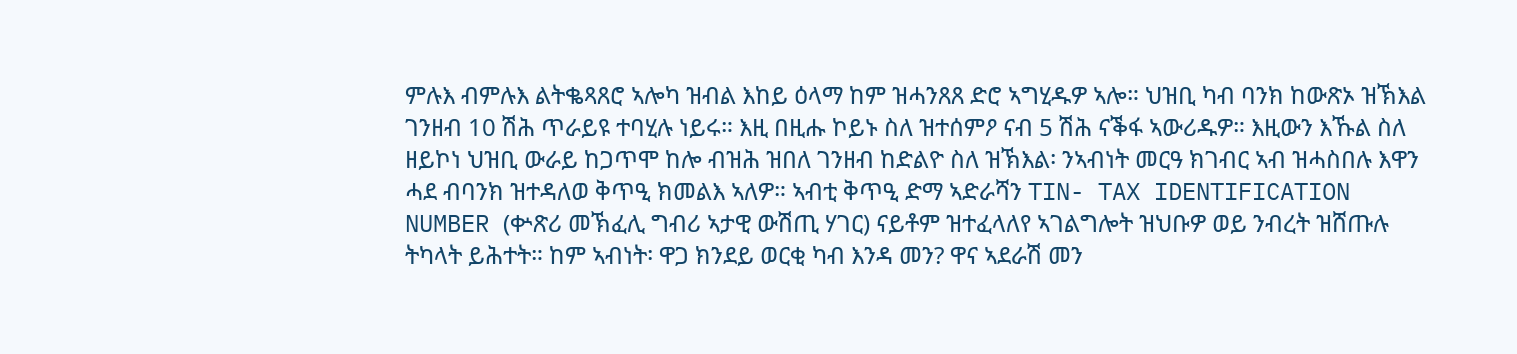ምሉእ ብምሉእ ልትቈጻጸሮ ኣሎካ ዝብል እከይ ዕላማ ከም ዝሓንጸጸ ድሮ ኣግሂዱዎ ኣሎ። ህዝቢ ካብ ባንክ ከውጽኦ ዝኽእል ገንዘብ 10 ሽሕ ጥራይዩ ተባሂሉ ነይሩ። እዚ በዚሑ ኮይኑ ስለ ዝተሰምዖ ናብ 5 ሽሕ ናቕፋ ኣውሪዱዎ። እዚውን እኹል ስለ ዘይኮነ ህዝቢ ውራይ ከጋጥሞ ከሎ ብዝሕ ዝበለ ገንዘብ ከድልዮ ስለ ዝኽእል፡ ንኣብነት መርዓ ክገብር ኣብ ዝሓስበሉ እዋን ሓደ ብባንክ ዝተዳለወ ቅጥዒ ክመልእ ኣለዎ። ኣብቲ ቅጥዒ ድማ ኣድራሻን TIN- TAX IDENTIFICATION NUMBER (ቍጽሪ መኽፈሊ ግብሪ ኣታዊ ውሽጢ ሃገር) ናይቶም ዝተፈላለየ ኣገልግሎት ዝህቡዎ ወይ ንብረት ዝሸጡሉ ትካላት ይሕተት። ከም ኣብነት፡ ዋጋ ክንደይ ወርቂ ካብ እንዳ መን? ዋና ኣደራሽ መን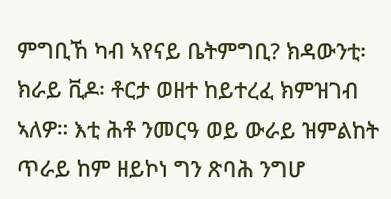ምግቢኸ ካብ ኣየናይ ቤትምግቢ? ክዳውንቲ፡ ክራይ ቪዶ፡ ቶርታ ወዘተ ከይተረፈ ክምዝገብ ኣለዎ። እቲ ሕቶ ንመርዓ ወይ ውራይ ዝምልከት ጥራይ ከም ዘይኮነ ግን ጽባሕ ንግሆ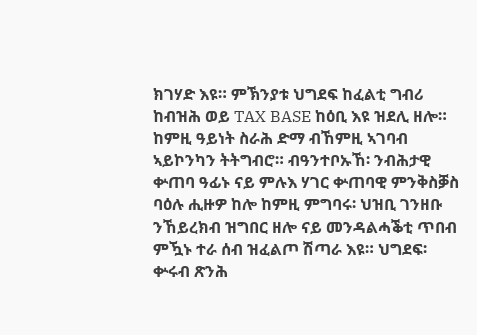ክገሃድ እዩ። ምኽንያቱ ህግደፍ ከፈልቲ ግብሪ ከብዝሕ ወይ TAX BASE ከዕቢ እዩ ዝደሊ ዘሎ። ከምዚ ዓይነት ስራሕ ድማ ብኸምዚ ኣገባብ ኣይኮንካን ትትግብሮ። ብዓንተቦኡኸ፡ ንብሕታዊ ቍጠባ ዓፊኑ ናይ ምሉእ ሃገር ቍጠባዊ ምንቅስቓስ ባዕሉ ሒዙዎ ከሎ ከምዚ ምግባሩ፡ ህዝቢ ገንዘቡ ንኸይረክብ ዝግበር ዘሎ ናይ መንዳልሓቕቲ ጥበብ ምዃኑ ተራ ሰብ ዝፈልጦ ሽጣራ እዩ። ህግደፍ፡ ቍሩብ ጽንሕ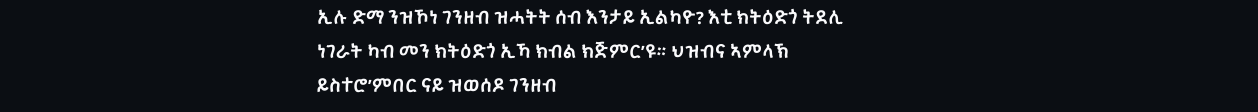ኢሉ ድማ ንዝኾነ ገንዘብ ዝሓትት ሰብ እንታይ ኢልካዮ? እቲ ክትዕድጎ ትደሊ ነገራት ካብ መን ክትዕድጎ ኢኻ ክብል ክጅምር’ዩ። ህዝብና ኣምላኽ ይስተሮ’ምበር ናይ ዝወሰዶ ገንዘብ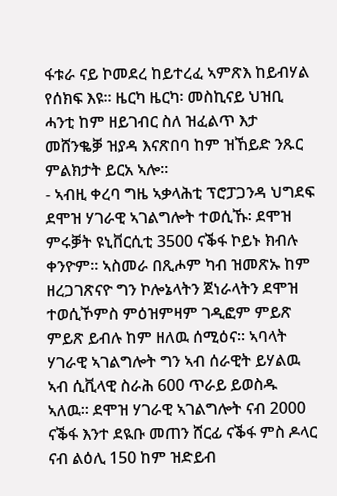ፋቱራ ናይ ኮመደረ ከይተረፈ ኣምጽእ ከይብሃል የሰክፍ እዩ። ዜርካ ዜርካ፡ መስኪናይ ህዝቢ ሓንቲ ከም ዘይገብር ስለ ዝፈልጥ እታ መሸንቈቓ ዝያዳ እናጽበባ ከም ዝኸይድ ንጹር ምልክታት ይርአ ኣሎ።
- ኣብዚ ቀረባ ግዜ ኣቃላሕቲ ፕሮፓጋንዳ ህግደፍ ደሞዝ ሃገራዊ ኣገልግሎት ተወሲኹ፡ ደሞዝ ምሩቓት ዩኒቨርሲቲ 3500 ናቕፋ ኮይኑ ክብሉ ቀንዮም። ኣስመራ በጺሖም ካብ ዝመጽኡ ከም ዘረጋገጽናዮ ግን ኮሎኔላትን ጀነራላትን ደሞዝ ተወሲኾምስ ምዕዝምዛም ገዲፎም ምይጽ ምይጽ ይብሉ ከም ዘለዉ ሰሚዕና። ኣባላት ሃገራዊ ኣገልግሎት ግን ኣብ ሰራዊት ይሃልዉ ኣብ ሲቪላዊ ስራሕ 600 ጥራይ ይወስዱ ኣለዉ። ደሞዝ ሃገራዊ ኣገልግሎት ናብ 2000 ናቕፋ እንተ ደዪቡ መጠን ሸርፊ ናቕፋ ምስ ዶላር ናብ ልዕሊ 150 ከም ዝድይብ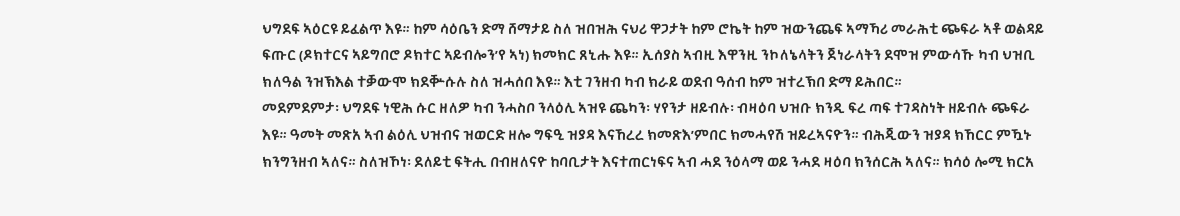ህግደፍ ኣዕርዩ ይፈልጥ እዩ። ከም ሳዕቤን ድማ ሸማታይ ስለ ዝበዝሕ ናህሪ ዋጋታት ከም ሮኬት ከም ዝውንጨፍ ኣማኻሪ መራሕቲ ጭፍራ ኣቶ ወልዳይ ፍጡር (ዶክተርና ኣይግበሮ ዶክተር ኣይብሎን’የ ኣነ) ክመክር ጸኒሑ እዩ። ኢሰያስ ኣብዚ እዋንዚ ንኮለኔላትን ጀነራላትን ደሞዝ ምውሳኹ ካብ ህዝቢ ክለዓል ንዝኽእል ተቓውሞ ክደቝሱሉ ስለ ዝሓሰበ እዩ። እቲ ገንዘብ ካብ ክራይ ወደብ ዓሰብ ከም ዝተረኽበ ድማ ይሕበር።
መደምደምታ፡ ህግደፍ ነዊሕ ሱር ዘለዎ ካብ ንሓስቦ ንላዕሊ ኣዝዩ ጨካን፡ ሃየንታ ዘይብሉ፡ ብዛዕባ ህዝቡ ክንዲ ፍረ ጣፍ ተገዳስነት ዘይብሉ ጭፍራ እዩ። ዓመት መጽአ ኣብ ልዕሊ ህዝብና ዝወርድ ዘሎ ግፍዒ ዝያዳ እናኸረረ ክመጽእ’ምበር ክመሓየሽ ዝይረኣናዮን። ብሕጂውን ዝያዳ ክኸርር ምዃኑ ክንግንዘብ ኣለና። ስለዝኾነ፡ ደለይቲ ፍትሒ በብዘለናዮ ከባቢታት እናተጠርነፍና ኣብ ሓደ ንዕላማ ወይ ንሓደ ዛዕባ ክንሰርሕ ኣለና። ክሳዕ ሎሚ ክርአ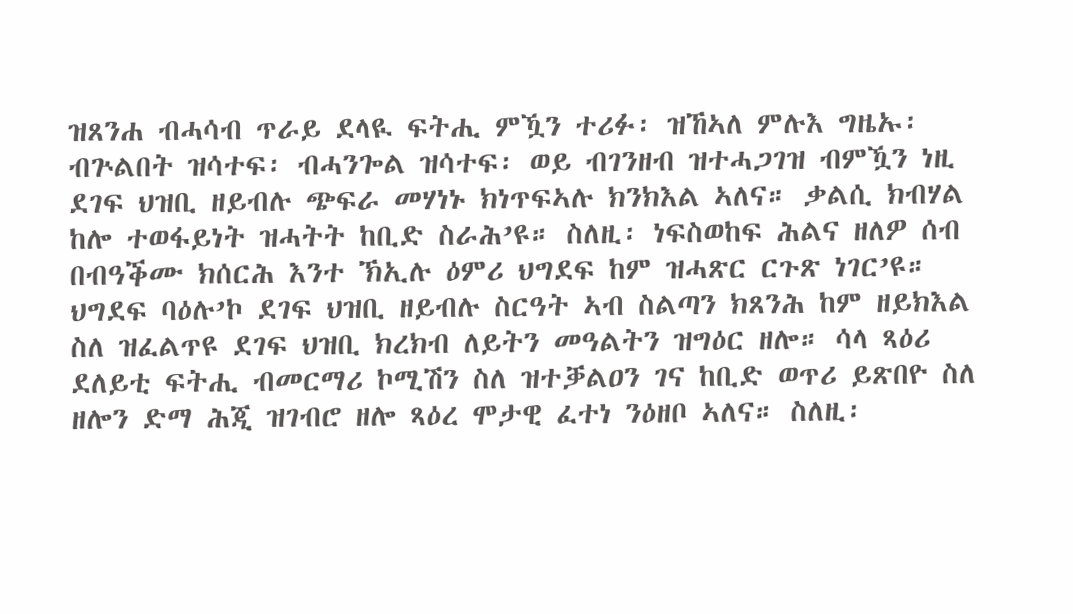ዝጸንሐ ብሓሳብ ጥራይ ደላዪ ፍትሒ ምዃን ተሪፉ፡ ዝኸኣለ ምሉእ ግዜኡ፡ ብጕልበት ዝሳተፍ፡ ብሓንጐል ዝሳተፍ፡ ወይ ብገንዘብ ዝተሓጋገዝ ብምዃን ነዚ ደገፍ ህዝቢ ዘይብሉ ጭፍራ መሃነኑ ክነጥፍኣሉ ክንክእል ኣለና። ቃልሲ ክብሃል ከሎ ተወፋይነት ዝሓትት ከቢድ ስራሕ’ዩ። ስለዚ፡ ነፍስወከፍ ሕልና ዘለዎ ሰብ በብዓቕሙ ክሰርሕ እንተ ኽኢሉ ዕምሪ ህግደፍ ከም ዝሓጽር ርጉጽ ነገር’ዩ። ህግደፍ ባዕሉ’ኮ ደገፍ ህዝቢ ዘይብሉ ስርዓት ኣብ ስልጣን ክጸንሕ ከም ዘይክእል ስለ ዝፈልጥዩ ደገፍ ህዝቢ ክረክብ ለይትን መዓልትን ዝግዕር ዘሎ። ሳላ ጻዕሪ ደለይቲ ፍትሒ ብመርማሪ ኮሚሽን ስለ ዝተቓልዐን ገና ከቢድ ወጥሪ ይጽበዮ ስለ ዘሎን ድማ ሕጂ ዝገብሮ ዘሎ ጻዕረ ሞታዊ ፈተነ ንዕዘቦ ኣለና። ስለዚ፡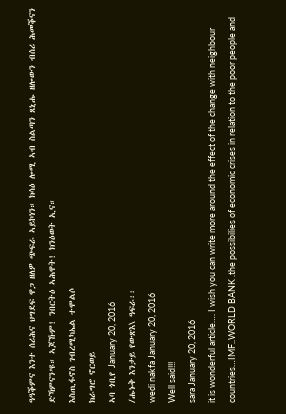ዓዓቕምና እንተ ሰሪሕና ህግደፍ ዋጋ ዘለዎ ጭፍራ ኣይኮነን። ክሳዕ ሎሚ ኣብ ስልጣን ጸኒሑ ዘሎውን ብሰሪ ሕመቕናን ድኻምናን’ዩ። ኣጆኹም! ንበርትዕ ኣሕዋት! ክንዕወት ኢና።
እስጢፋኖስ ገብረሚካኤል ተሞልሶ
ክራግሮ ኖርወይ
ኣባ ጎቢየ January 20, 2016
/ሑኑቅ እንታይ የውጽእ\ ዓፍራ፡፡
wedi nakfa January 20, 2016
Well said!!!
sara January 20, 2016
it is wonderful article…. I wish you can write more around the effect of the change with neighbour countries…IMF..WORLD BANK .the possibilies of economic crises in relation to the poor people and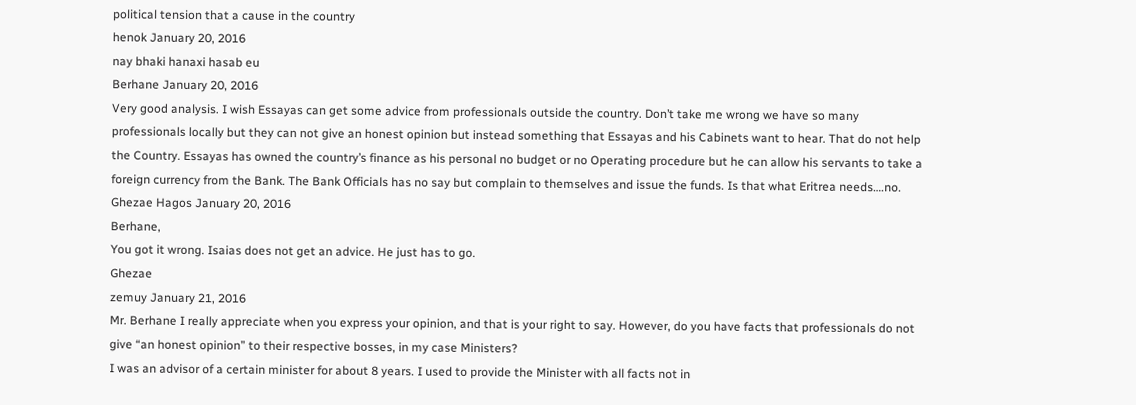political tension that a cause in the country
henok January 20, 2016
nay bhaki hanaxi hasab eu
Berhane January 20, 2016
Very good analysis. I wish Essayas can get some advice from professionals outside the country. Don’t take me wrong we have so many professionals locally but they can not give an honest opinion but instead something that Essayas and his Cabinets want to hear. That do not help the Country. Essayas has owned the country’s finance as his personal no budget or no Operating procedure but he can allow his servants to take a foreign currency from the Bank. The Bank Officials has no say but complain to themselves and issue the funds. Is that what Eritrea needs….no.
Ghezae Hagos January 20, 2016
Berhane,
You got it wrong. Isaias does not get an advice. He just has to go.
Ghezae
zemuy January 21, 2016
Mr. Berhane I really appreciate when you express your opinion, and that is your right to say. However, do you have facts that professionals do not give “an honest opinion” to their respective bosses, in my case Ministers?
I was an advisor of a certain minister for about 8 years. I used to provide the Minister with all facts not in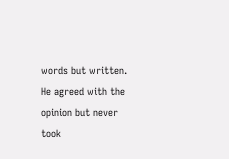words but written. He agreed with the opinion but never took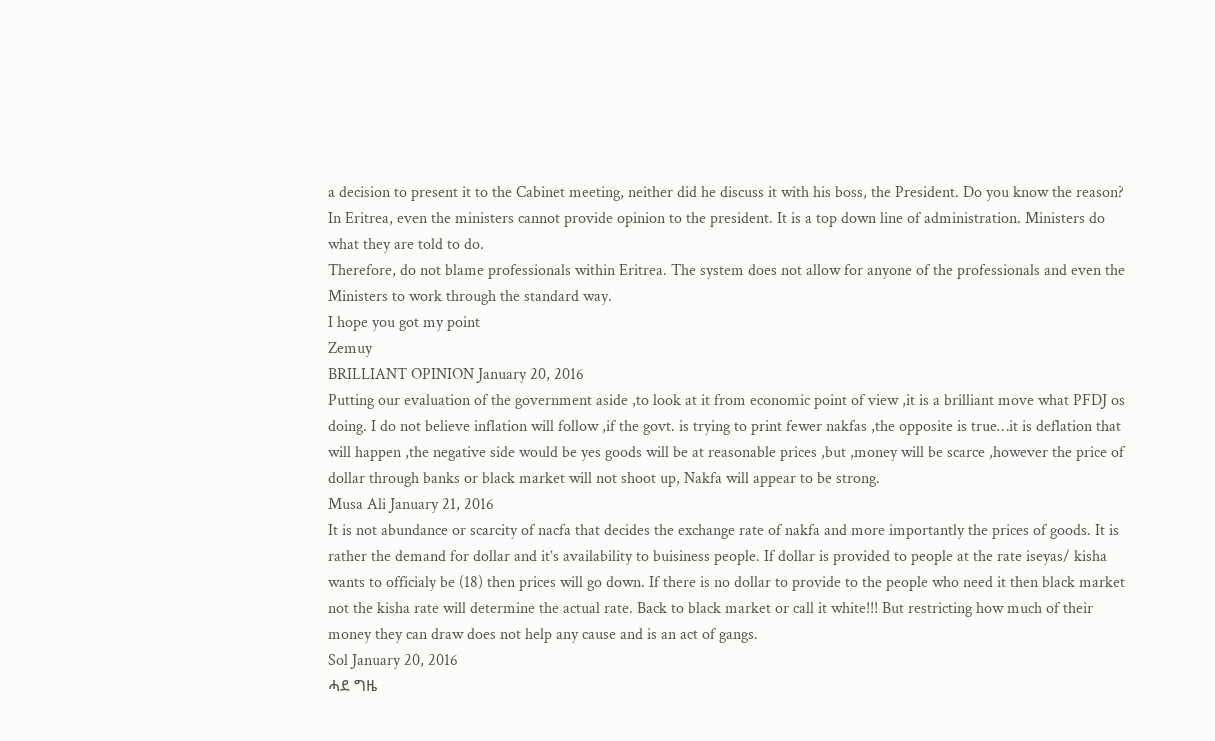a decision to present it to the Cabinet meeting, neither did he discuss it with his boss, the President. Do you know the reason? In Eritrea, even the ministers cannot provide opinion to the president. It is a top down line of administration. Ministers do what they are told to do.
Therefore, do not blame professionals within Eritrea. The system does not allow for anyone of the professionals and even the Ministers to work through the standard way.
I hope you got my point
Zemuy
BRILLIANT OPINION January 20, 2016
Putting our evaluation of the government aside ,to look at it from economic point of view ,it is a brilliant move what PFDJ os doing. I do not believe inflation will follow ,if the govt. is trying to print fewer nakfas ,the opposite is true…it is deflation that will happen ,the negative side would be yes goods will be at reasonable prices ,but ,money will be scarce ,however the price of dollar through banks or black market will not shoot up, Nakfa will appear to be strong.
Musa Ali January 21, 2016
It is not abundance or scarcity of nacfa that decides the exchange rate of nakfa and more importantly the prices of goods. It is rather the demand for dollar and it’s availability to buisiness people. If dollar is provided to people at the rate iseyas/ kisha wants to officialy be (18) then prices will go down. If there is no dollar to provide to the people who need it then black market not the kisha rate will determine the actual rate. Back to black market or call it white!!! But restricting how much of their money they can draw does not help any cause and is an act of gangs.
Sol January 20, 2016
ሓደ ግዜ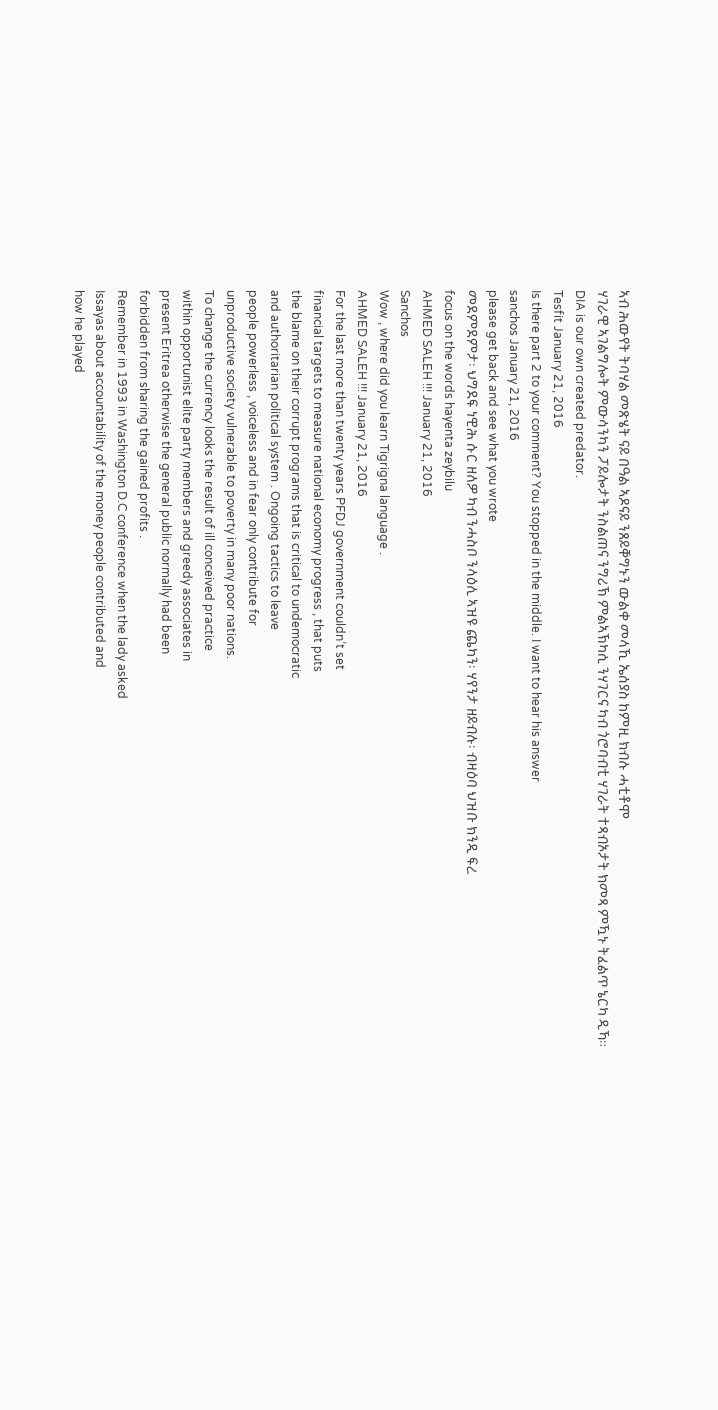ኣብ ሕውየት ትባሃል መጽሄት ናይ በዓል ኣዶናይ ንጸይቐግኑን ውልቀ መላኺ ኤሰያስ ከምዚ ክብሉ ሓቲቶሞ
ሃገራዊ ኣገልግሎት ምውሳንካን ፓይሎታት ንስልጠና ንግሪኽ ምልኣኽካሲ ንሃገርና ካብ ጎሮባብቲ ሃገራት ተጻብኦታት ክመጻ ምዃኑ ትፈልጥ ኔርካ ዲኻ።
DIA is our own created predator.
Tesfit January 21, 2016
Is there part 2 to your comment? You stopped in the middle. I want to hear his answer
sanchos January 21, 2016
please get back and see what you wrote
መደምደምታ፡ ህግደፍ ነዊሕ ሱር ዘለዎ ካብ ንሓስቦ ንላዕሊ ኣዝዩ ጨካን፡ ሃየንታ ዘይብሉ፡ ብዛዕባ ህዝቡ ክንዲ ፍረ
focus on the words hayenta zeybilu
AHMED SALEH !!! January 21, 2016
Sanchos
Wow , where did you learn Tigrigna language .
AHMED SALEH !!! January 21, 2016
For the last more than twenty years PFDJ government couldn’t set
financial targets to measure national economy progress , that puts
the blame on their corrupt programs that is critical to undemocratic
and authoritarian political system . Ongoing tactics to leave
people powerless , voiceless and in fear only contribute for
unproductive society vulnerable to poverty in many poor nations.
To change the currency looks the result of ill conceived practice
within opportunist elite party members and greedy associates in
present Eritrea otherwise the general public normally had been
forbidden from sharing the gained profits .
Remember in 1993 in Washington D.C conference when the lady asked
Issayas about accountability of the money people contributed and
how he played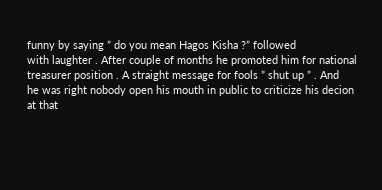funny by saying ” do you mean Hagos Kisha ?” followed
with laughter . After couple of months he promoted him for national treasurer position . A straight message for fools ” shut up ” . And
he was right nobody open his mouth in public to criticize his decion
at that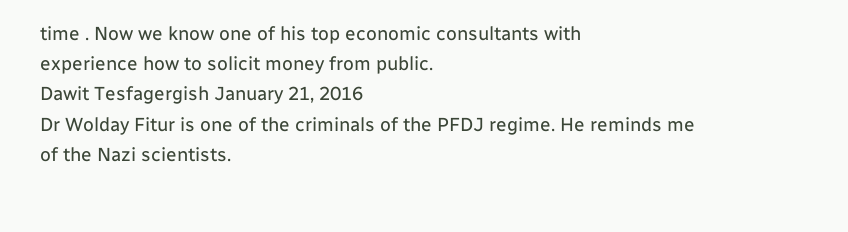time . Now we know one of his top economic consultants with
experience how to solicit money from public.
Dawit Tesfagergish January 21, 2016
Dr Wolday Fitur is one of the criminals of the PFDJ regime. He reminds me of the Nazi scientists.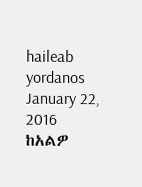haileab yordanos January 22, 2016
ከአልዎ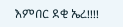እምበር ደቂ ኤረ!!!!